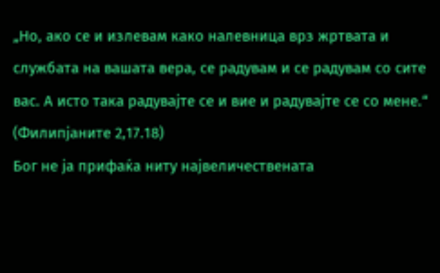„Но, ако се и излевам како налевница врз жртвата и службата на вашата вера, се радувам и се радувам со сите вас. А исто така радувајте се и вие и радувајте се со мене.“ (Филипјаните 2,17.18)
Бог не ја прифаќа ниту највеличествената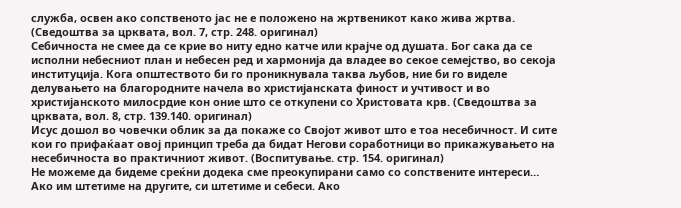служба, освен ако сопственото јас не е положено на жртвеникот како жива жртва. (Сведоштва за црквата, вол. 7, стр. 248. оригинал)
Себичноста не смее да се крие во ниту едно катче или крајче од душата. Бог сака да се исполни небесниот план и небесен ред и хармонија да владее во секое семејство, во секоја институција. Кога општеството би го проникнувала таква љубов, ние би го виделе делувањето на благородните начела во христијанската финост и учтивост и во христијанското милосрдие кон оние што се откупени со Христовата крв. (Сведоштва за црквата, вол. 8, стр. 139.140. оригинал)
Исус дошол во човечки облик за да покаже со Својот живот што е тоа несебичност. И сите кои го прифаќаат овој принцип треба да бидат Негови соработници во прикажувањето на несебичноста во практичниот живот. (Воспитување. стр. 154. оригинал)
Не можеме да бидеме среќни додека сме преокупирани само со сопствените интереси… Ако им штетиме на другите, си штетиме и себеси. Ако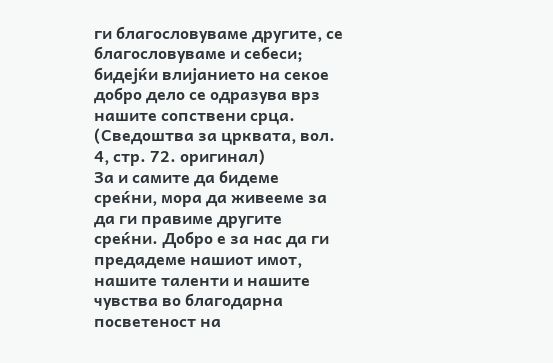ги благословуваме другите, се благословуваме и себеси; бидејќи влијанието на секое добро дело се одразува врз нашите сопствени срца. (Сведоштва за црквата, вол. 4, стр. 72. оригинал)
За и самите да бидеме среќни, мора да живееме за да ги правиме другите среќни. Добро е за нас да ги предадеме нашиот имот, нашите таленти и нашите чувства во благодарна посветеност на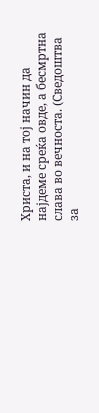Христa, и на тој начин да најдеме среќа овде, а бесмртна слава во вечноста. (Сведоштва за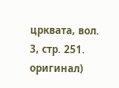црквата, вол. 3, стр. 251. оригинал)